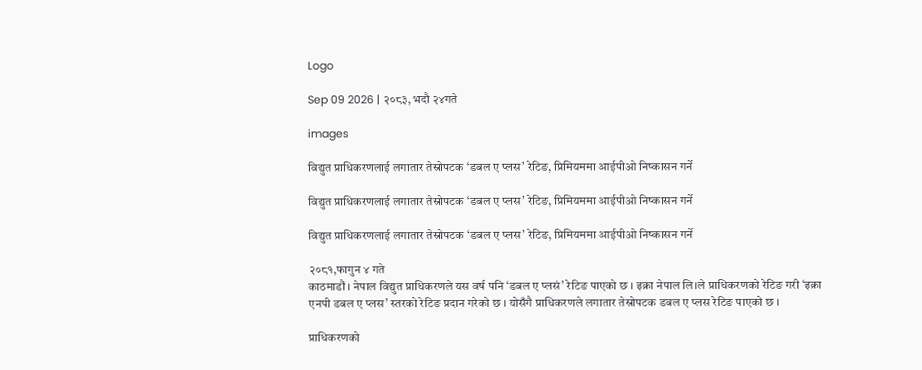Logo

Sep 09 2026 | २०८३, भदौ २४गते

images

विद्युत प्राधिकरणलाई लगातार तेस्रोपटक ‘डबल ए प्लस’ रेटिङ, प्रिमियममा आईपीओ निष्कासन गर्ने

विद्युत प्राधिकरणलाई लगातार तेस्रोपटक ‘डबल ए प्लस’ रेटिङ, प्रिमियममा आईपीओ निष्कासन गर्ने

विद्युत प्राधिकरणलाई लगातार तेस्रोपटक ‘डबल ए प्लस’ रेटिङ, प्रिमियममा आईपीओ निष्कासन गर्ने

२०८१,फागुन ४ गते
काठमाडौं । नेपाल विद्युत प्राधिकरणले यस वर्ष पनि ‘डबल ए प्लसं’ रेटिङ पाएको छ । इक्रा नेपाल लि।ले प्राधिकरणको रेटिङ गरी ‘इक्रा एनपी डबल ए प्लस’ स्तरको रेटिङ प्रदान गरेको छ । योसँगै प्राधिकरणले लगातार तेस्रोपटक डबल ए प्लस रेटिङ पाएको छ ।

प्राधिकरणको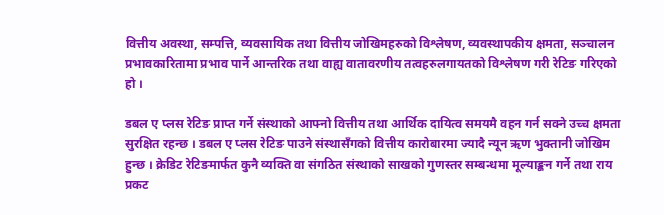वित्तीय अवस्था, सम्पत्ति, व्यवसायिक तथा वित्तीय जोखिमहरुको विश्लेषण, व्यवस्थापकीय क्षमता, सञ्चालन प्रभावकारितामा प्रभाव पार्ने आन्तरिक तथा वाह्य वातावरणीय तत्वहरुलगायतको विश्लेषण गरी रेटिङ गरिएको हो ।

डबल ए प्लस रेटिङ प्राप्त गर्ने संस्थाको आफ्नो वित्तीय तथा आर्थिक दायित्व समयमै वहन गर्न सक्ने उच्च क्षमता सुरक्षित रहन्छ । डबल ए प्लस रेटिङ पाउने संस्थासँगको वित्तीय कारोबारमा ज्यादै न्यून ऋण भुक्तानी जोखिम हुन्छ । क्रेडिट रेटिङमार्फत कुनै व्यक्ति वा संगठित संस्थाको साखको गुणस्तर सम्बन्धमा मूल्याङ्कन गर्ने तथा राय प्रकट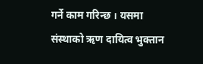गर्ने काम गरिन्छ । यसमा संस्थाको ऋण दायित्व भुक्तान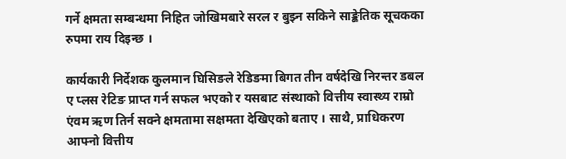गर्ने क्षमता सम्बन्धमा निहित जोखिमबारे सरल र बुझ्न सकिने साङ्केतिक सूचकका रुपमा राय दिइन्छ ।

कार्यकारी निर्देशक कुलमान घिसिङले रेडिङमा बिगत तीन वर्षदेखि निरन्तर डबल ए प्लस रेटिङ प्राप्त गर्न सफल भएको र यसबाट संस्थाको वित्तीय स्वास्थ्य राम्रो एंवम ऋण तिर्न सक्ने क्षमतामा सक्षमता देखिएको बताए । साथै, प्राधिकरण आफ्नो वित्तीय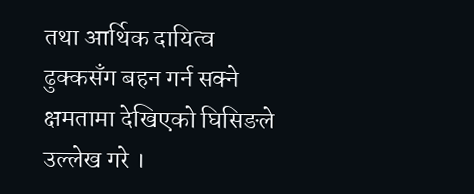तथा आर्थिक दायित्व ढुक्कसँग बहन गर्न सक्ने क्षमतामा देखिएको घिसिङले उल्लेख गरे ।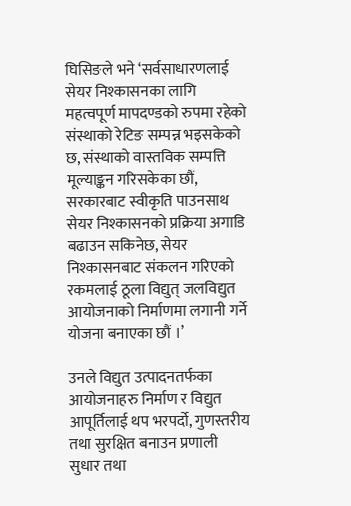घिसिङले भने ‘सर्वसाधारणलाई सेयर निश्कासनका लागि महत्वपूर्ण मापदण्डको रुपमा रहेको संस्थाको रेटिङ सम्पन्न भइसकेको छ, संस्थाको वास्तविक सम्पत्ति मूल्याङ्कन गरिसकेका छौं, सरकारबाट स्वीकृति पाउनसाथ सेयर निश्कासनको प्रक्रिया अगाडि बढाउन सकिनेछ, सेयर निश्कासनबाट संकलन गरिएको रकमलाई ठूला विद्युत् जलविद्युत आयोजनाको निर्माणमा लगानी गर्ने योजना बनाएका छौं ।’

उनले विद्युत उत्पादनतर्फका आयोजनाहरु निर्माण र विद्युत आपूर्तिलाई थप भरपर्दो, गुणस्तरीय तथा सुरक्षित बनाउन प्रणाली सुधार तथा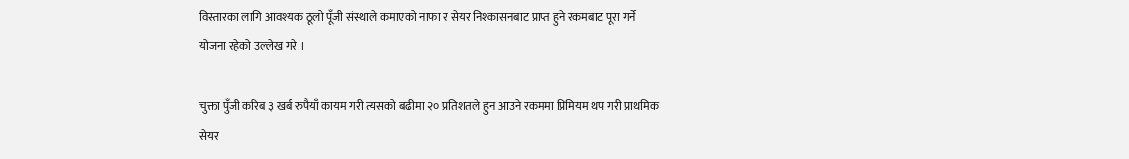विस्तारका लागि आवश्यक ठूलो पूँजी संस्थाले कमाएको नाफा र सेयर निश्कासनबाट प्राप्त हुने रकमबाट पूरा गर्ने योजना रहेको उल्लेख गरे ।

चुक्ता पुँजी करिब ३ खर्ब रुपैयाँ कायम गरी त्यसको बढीमा २० प्रतिशतले हुन आउने रकममा प्रिमियम थप गरी प्राथमिक सेयर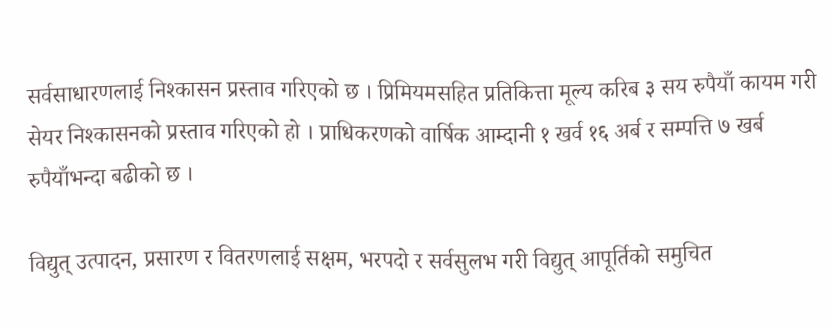सर्वसाधारणलाई निश्कासन प्रस्ताव गरिएको छ । प्रिमियमसहित प्रतिकित्ता मूल्य करिब ३ सय रुपैयाँ कायम गरी सेयर निश्कासनको प्रस्ताव गरिएको हो । प्राधिकरणको वार्षिक आम्दानी १ खर्व १६ अर्ब र सम्पत्ति ७ खर्ब रुपैयाँभन्दा बढीको छ ।

विद्युत् उत्पादन, प्रसारण र वितरणलाई सक्षम, भरपदो र सर्वसुलभ गरी विद्युत् आपूर्तिको समुचित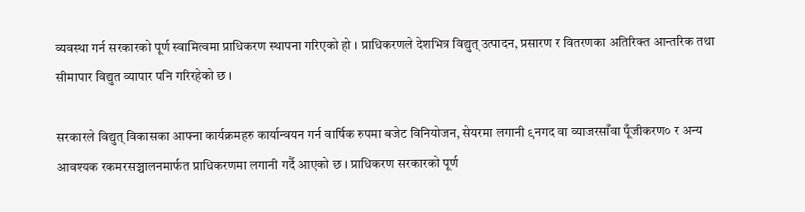व्यवस्था गर्न सरकारको पूर्ण स्वामित्वमा प्राधिकरण स्थापना गरिएको हो । प्राधिकरणले देशभित्र विद्युत् उत्पादन, प्रसारण र वितरणका अतिरिक्त आन्तरिक तथा सीमापार विद्युत व्यापार पनि गरिरहेको छ ।

सरकारले विद्युत् विकासका आफ्ना कार्यक्रमहरु कार्यान्वयन गर्न वार्षिक रुपमा बजेट विनियोजन, सेयरमा लगानी ९नगद वा व्याजरसाँवा पूँजीकरण० र अन्य आवश्यक रकमरसञ्चालनमार्फत प्राधिकरणमा लगानी गर्दै आएको छ । प्राधिकरण सरकारको पूर्ण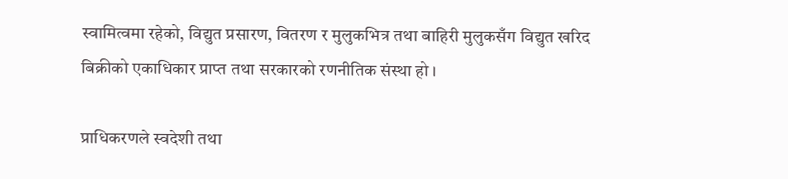स्वामित्वमा रहेको, विद्युत प्रसारण, वितरण र मुलुकभित्र तथा बाहिरी मुलुकसँग विद्युत खरिद बिक्रीको एकाधिकार प्राप्त तथा सरकारको रणनीतिक संस्था हो ।

प्राधिकरणले स्वदेशी तथा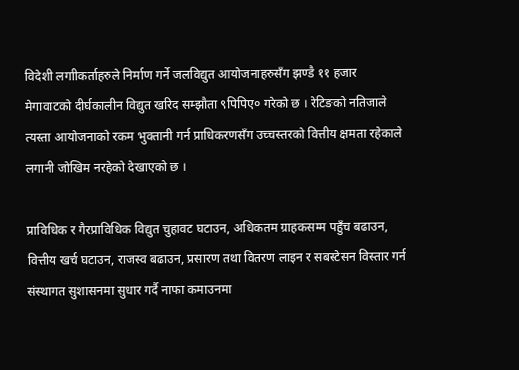विदेशी लगाीकर्ताहरुले निर्माण गर्ने जलविद्युत आयोजनाहरुसँग झण्डै ११ हजार मेगावाटको दीर्घकालीन विद्युत खरिद सम्झौता ९पिपिए० गरेको छ । रेटिङको नतिजाले त्यस्ता आयोजनाको रकम भुक्तानी गर्न प्राधिकरणसँग उच्चस्तरको वित्तीय क्षमता रहेकाले लगानी जोखिम नरहेको देखाएको छ ।

प्राविधिक र गैरप्राविधिक विद्युत चुहावट घटाउन, अधिकतम ग्राहकसम्म पहुँच बढाउन, वित्तीय खर्च घटाउन, राजस्व बढाउन, प्रसारण तथा वितरण लाइन र सबस्टेसन विस्तार गर्न संस्थागत सुशासनमा सुधार गर्दै नाफा कमाउनमा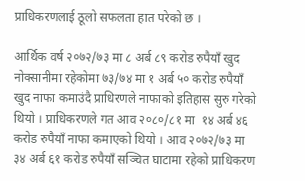प्राधिकरणलाई ठूलो सफलता हात परेको छ ।

आर्थिक वर्ष २०७२/७३ मा ८ अर्ब ८९ करोड रुपैयाँ खुद नोक्सानीमा रहेकोमा ७३/७४ मा १ अर्ब ५० करोड रुपैयाँ खुद नाफा कमाउंदै प्राधिरणले नाफाको इतिहास सुरु गरेको थियो । प्राधिकरणले गत आव २०८०/८१ मा  १४ अर्ब ४६ करोड रुपैयाँ नाफा कमाएको थियो । आव २०७२/७३ मा ३४ अर्ब ६१ करोड रुपैयाँ सञ्चित घाटामा रहेको प्राधिकरण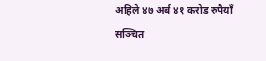अहिले ४७ अर्ब ४१ करोड रुपैयाँ सञ्चित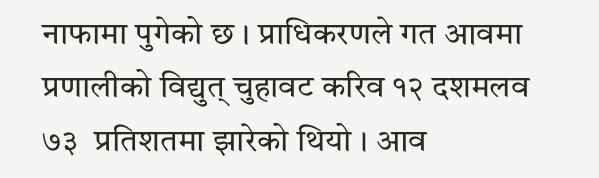नाफामा पुगेको छ । प्राधिकरणले गत आवमा प्रणालीको विद्युत् चुहावट करिव १२ दशमलव ७३  प्रतिशतमा झारेको थियो । आव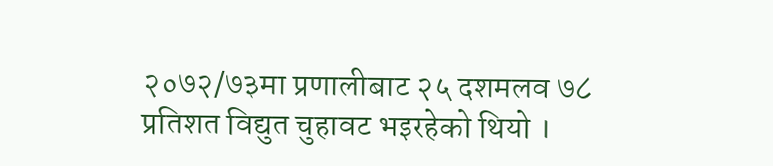२०७२/७३मा प्रणालीबाट २५ दशमलव ७८ प्रतिशत विद्युत चुहावट भइरहेको थियो ।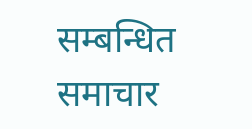सम्बन्धित समाचार